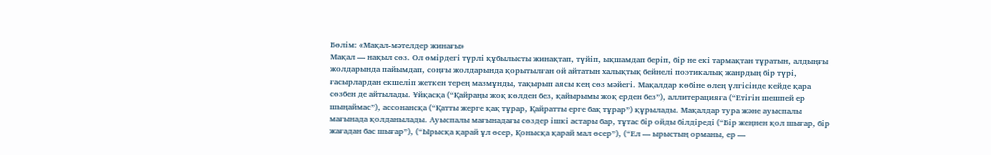Бөлім: «Мақал-мәтелдер жинағы»
Мақал — нақыл сөз. Ол өмірдегі түрлі құбылысты жинақтап, түйіп, ықшамдап беріп, бір не екі тармақтан тұратын, алдыңғы жолдарында пайымдап, соңғы жолдарында қорытылған ой айтатын халықтық бейнелі поэтикалық жанрдың бір түрі, ғасырлардан екшеліп жеткен терең мазмұнды, тақырып аясы кең сөз мәйегі. Мақалдар көбіне өлең үлгісінде кейде қара сөзбен де айтылады. Ұйқасқа (“Қайраңы жоқ көлден без, қайырымы жоқ ерден без”), аллитерацияға (“Етігін шешпей ер шыңаймас”), ассонансқа (“Қатты жерге қақ тұрар, Қайратты ерге бақ тұрар”) құрылады. Мақалдар тура және ауыспалы мағынада қолданылады. Ауыспалы мағынадағы сөздер ішкі астары бар, тұтас бір ойды білдіреді (“Бір жеңнен қол шығар, бір жағадан бас шығар”), (“Ырысқа қарай ұл өсер, Қонысқа қарай мал өсер”), (“Ел — ырыстың орманы, ер —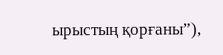ырыстың қорғаны”),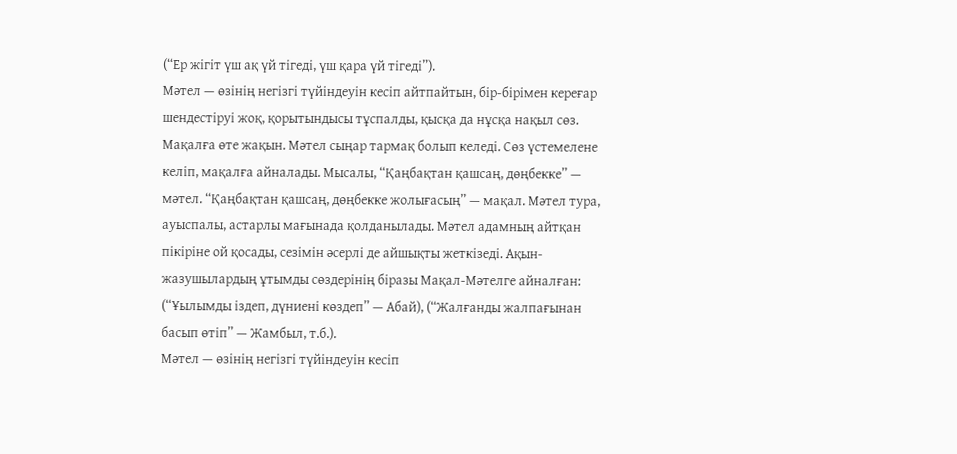(“Ер жігіт үш ақ үй тігеді, үш қара үй тігеді”).
Мәтел — өзінің негізгі түйіндеуін кесіп айтпайтын, бір-бірімен кереғар шендестіруі жоқ, қорытындысы тұспалды, қысқа да нұсқа нақыл сөз. Мақалға өте жақын. Мәтел сыңар тармақ болып келеді. Сөз үстемелене келіп, мақалға айналады. Мысалы, “Қаңбақтан қашсаң, дөңбекке” — мәтел. “Қаңбақтан қашсаң, дөңбекке жолығасың” — мақал. Мәтел тура, ауыспалы, астарлы мағынада қолданылады. Мәтел адамның айтқан пікіріне ой қосады, сезімін әсерлі де айшықты жеткізеді. Ақын-жазушылардың ұтымды сөздерінің біразы Мақал-Мәтелге айналған: (“Ұылымды іздеп, дүниені көздеп” — Абай), (“Жалғанды жалпағынан басып өтіп” — Жамбыл, т.б.).
Мәтел — өзінің негізгі түйіндеуін кесіп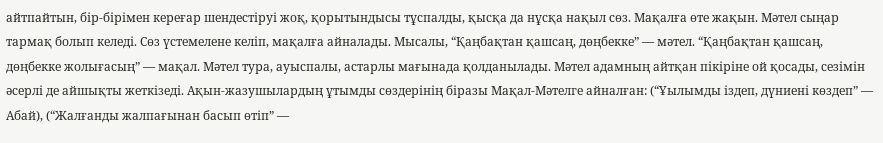айтпайтын, бір-бірімен кереғар шендестіруі жоқ, қорытындысы тұспалды, қысқа да нұсқа нақыл сөз. Мақалға өте жақын. Мәтел сыңар тармақ болып келеді. Сөз үстемелене келіп, мақалға айналады. Мысалы, “Қаңбақтан қашсаң, дөңбекке” — мәтел. “Қаңбақтан қашсаң, дөңбекке жолығасың” — мақал. Мәтел тура, ауыспалы, астарлы мағынада қолданылады. Мәтел адамның айтқан пікіріне ой қосады, сезімін әсерлі де айшықты жеткізеді. Ақын-жазушылардың ұтымды сөздерінің біразы Мақал-Мәтелге айналған: (“Ұылымды іздеп, дүниені көздеп” — Абай), (“Жалғанды жалпағынан басып өтіп” —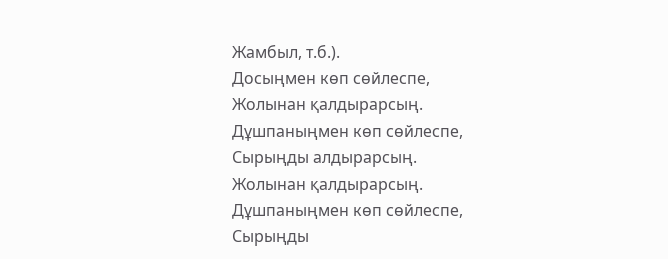Жамбыл, т.б.).
Досыңмен көп сөйлеспе,
Жолынан қалдырарсың.
Дұшпаныңмен көп сөйлеспе,
Сырыңды алдырарсың.
Жолынан қалдырарсың.
Дұшпаныңмен көп сөйлеспе,
Сырыңды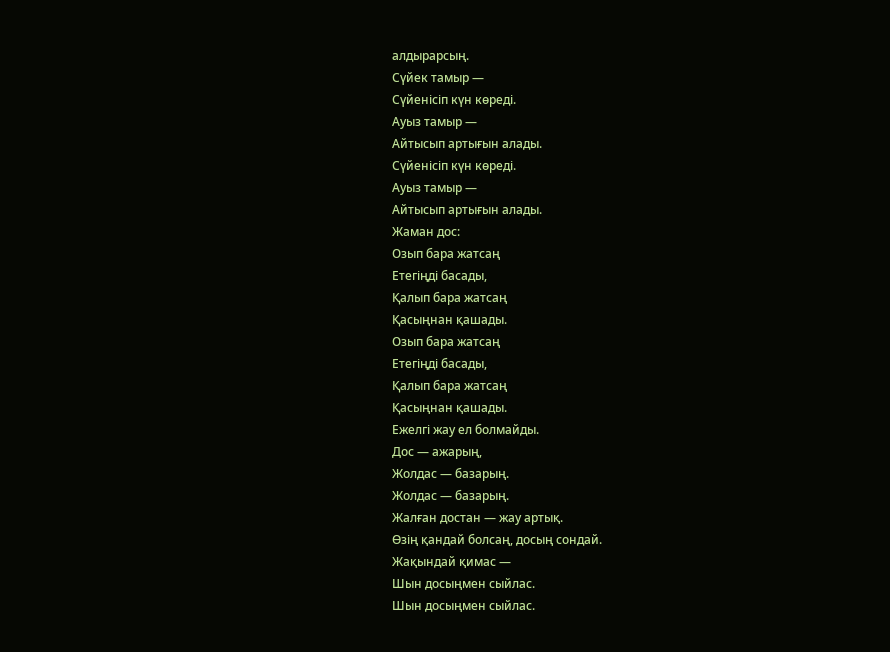алдырарсың.
Сүйек тамыр —
Сүйенісіп күн көреді.
Ауыз тамыр —
Айтысып артығын алады.
Сүйенісіп күн көреді.
Ауыз тамыр —
Айтысып артығын алады.
Жаман дос:
Озып бара жатсаң
Етегіңді басады,
Қалып бара жатсаң
Қасыңнан қашады.
Озып бара жатсаң
Етегіңді басады,
Қалып бара жатсаң
Қасыңнан қашады.
Ежелгі жау ел болмайды.
Дос — ажарың,
Жолдас — базарың.
Жолдас — базарың.
Жалған достан — жау артық.
Өзің қандай болсаң, досың сондай.
Жақындай қимас —
Шын досыңмен сыйлас.
Шын досыңмен сыйлас.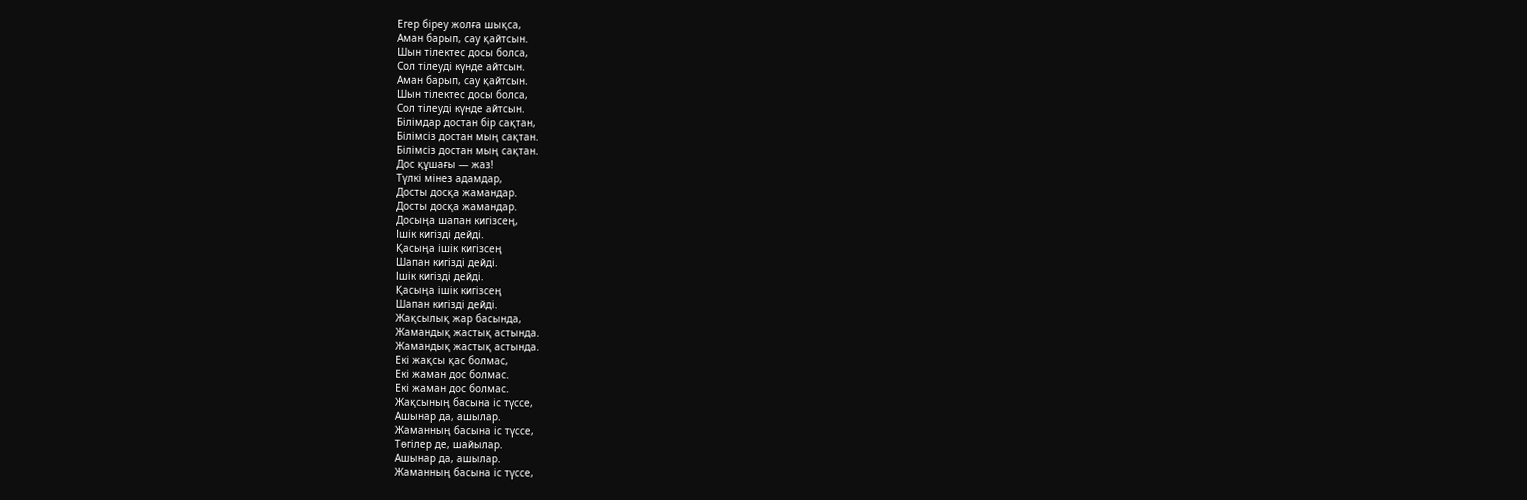Егер біреу жолға шықса,
Аман барып, сау қайтсын.
Шын тілектес досы болса,
Сол тілеуді күнде айтсын.
Аман барып, сау қайтсын.
Шын тілектес досы болса,
Сол тілеуді күнде айтсын.
Білімдар достан бір сақтан,
Білімсіз достан мың сақтан.
Білімсіз достан мың сақтан.
Дос құшағы — жаз!
Түлкі мінез адамдар,
Досты досқа жамандар.
Досты досқа жамандар.
Досыңа шапан кигізсең,
Ішік кигізді дейді.
Қасыңа ішік кигізсең
Шапан кигізді дейді.
Ішік кигізді дейді.
Қасыңа ішік кигізсең
Шапан кигізді дейді.
Жақсылық жар басында,
Жамандық жастық астында.
Жамандық жастық астында.
Екі жақсы қас болмас,
Екі жаман дос болмас.
Екі жаман дос болмас.
Жақсының басына іс түссе,
Ашынар да, ашылар.
Жаманның басына іс түссе,
Төгілер де, шайылар.
Ашынар да, ашылар.
Жаманның басына іс түссе,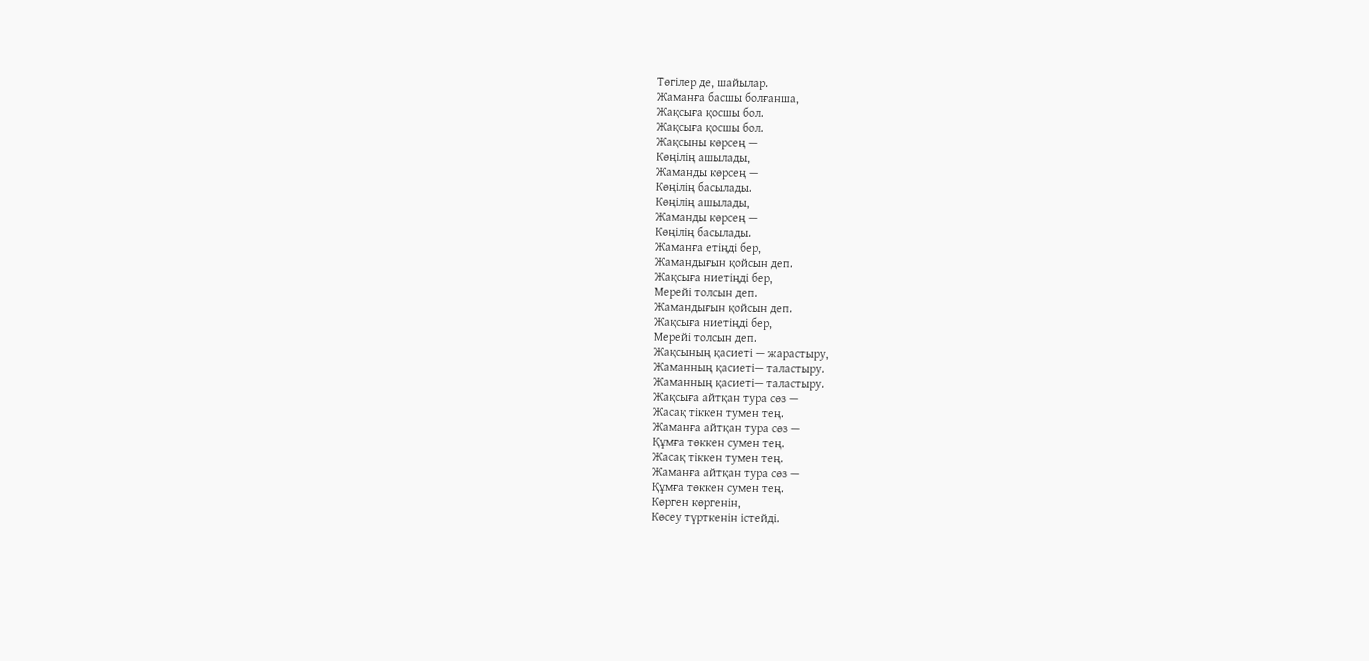Төгілер де, шайылар.
Жаманға басшы болғанша,
Жақсыға қосшы бол.
Жақсыға қосшы бол.
Жақсыны көрсең —
Көңілің ашылады,
Жаманды көрсең —
Көңілің басылады.
Көңілің ашылады,
Жаманды көрсең —
Көңілің басылады.
Жаманға етіңді бер,
Жамандығын қойсын деп.
Жақсыға ниетіңді бер,
Мерейі толсын деп.
Жамандығын қойсын деп.
Жақсыға ниетіңді бер,
Мерейі толсын деп.
Жақсының қасиеті — жарастыру,
Жаманның қасиеті— таластыру.
Жаманның қасиеті— таластыру.
Жақсыға айтқан тура сөз —
Жасақ тіккен тумен тең.
Жаманға айтқан тура сөз —
Құмға төккен сумен тең.
Жасақ тіккен тумен тең.
Жаманға айтқан тура сөз —
Құмға төккен сумен тең.
Көрген көргенін,
Көсеу түрткенін істейді.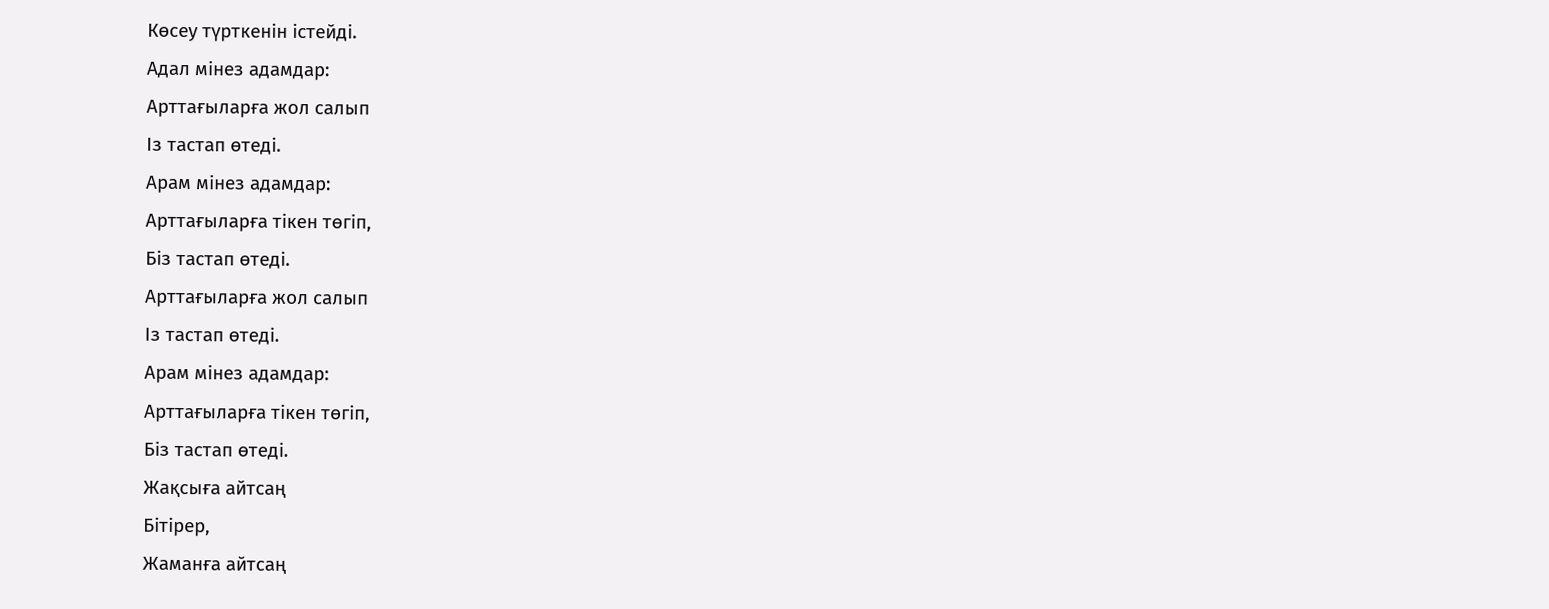Көсеу түрткенін істейді.
Адал мінез адамдар:
Арттағыларға жол салып
Із тастап өтеді.
Арам мінез адамдар:
Арттағыларға тікен төгіп,
Біз тастап өтеді.
Арттағыларға жол салып
Із тастап өтеді.
Арам мінез адамдар:
Арттағыларға тікен төгіп,
Біз тастап өтеді.
Жақсыға айтсаң
Бітірер,
Жаманға айтсаң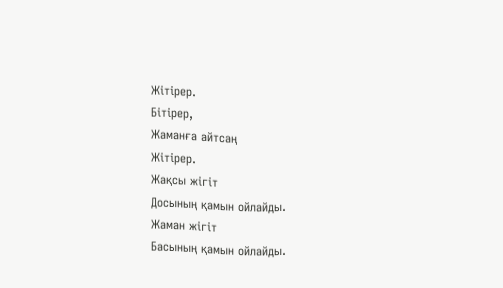Жітірер.
Бітірер,
Жаманға айтсаң
Жітірер.
Жақсы жігіт
Досының қамын ойлайды.
Жаман жігіт
Басының қамын ойлайды.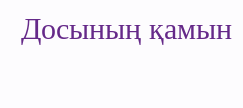Досының қамын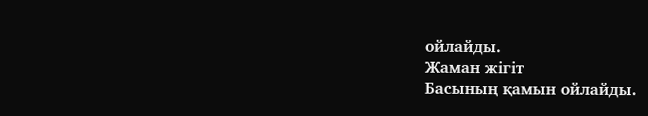ойлайды.
Жаман жігіт
Басының қамын ойлайды.